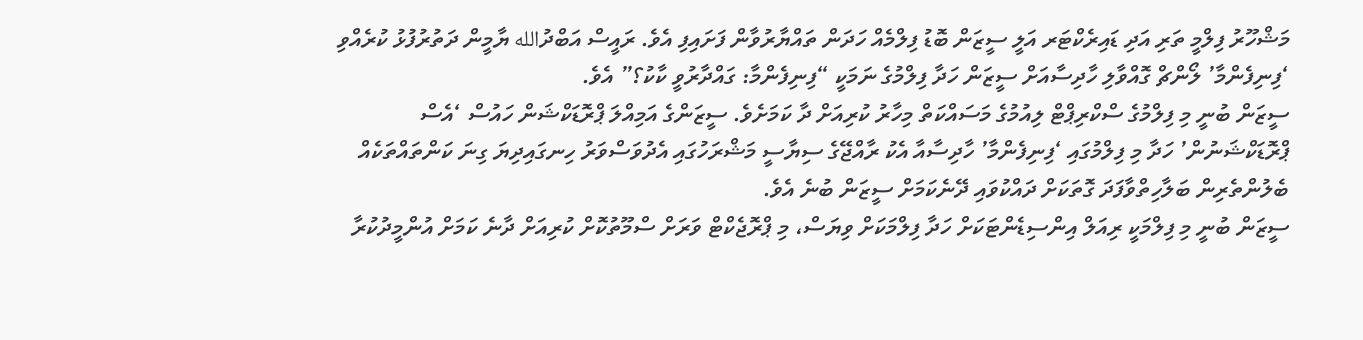މަޝްހޫރު ފިލްމީ ތަރި އަދި ޑައިރެކްޓަރ އަލީ ސީޒަން ބޮޑު ފިލްމެއް ހަދަން ތައްޔާރުވާން ފަށައިފި އެވެ. ރައީސް އަބްދުالله ޔާމީން ދަތުރުފުޅު ކުރެއްވި ‘ފިނިފެންމާ’ ލޯންޗް ގޮއްވާލި ހާދިސާއަށް ސީޒަން ހަދާ ފިލްމުގެ ނަމަކީ “ފިނިފެންމާ: ގައްދާރުވީ ކާކު؟” އެވެ.
ސީޒަން ބުނީ މި ފިލްމުގެ ސްކްރިޕްޓް ލިއުމުގެ މަސައްކަތް މިހާރު ކުރިއަށް ދާ ކަމަށެވެ. ސީޒަންގެ އަމިއްލަ ޕްރޮޑަކްޝަން ހައުސް ‘އެސް ޕްރޮޑަކްޝަނުން’ ހަދާ މި ފިލްމުގައި ‘ފިނިފެންމާ’ ހާދިސާއާ އެކު ރާއްޖޭގެ ސިޔާސީ މަޝްރަހުގައި އެދުވަސްވަރު ހިނގައިދިޔަ ގިނަ ކަންތައްތަކެއް ބެލުންތެރިން ބަލާހިތްވާފަދަ ގޮތަކަށް ދައްކުވައި ދޭނެކަމަށް ސީޒަން ބުނެ އެވެ.
ސީޒަން ބުނީ މި ފިލްމަކީ ރިއަލް އިންސިޑެންޓަކަށް ހަދާ ފިލްމަކަށް ވިޔަސް، މި ޕްރޮޖެކްޓް ވަރަށް ސްމޫތުކޮށް ކުރިއަށް ދާނެ ކަމަށް އުންމީދުކުރާ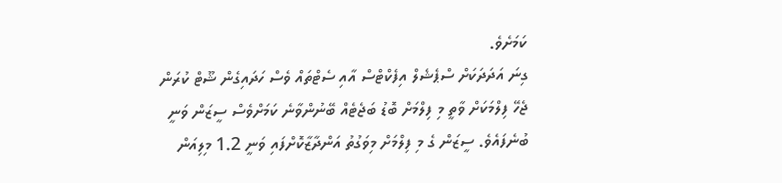ކަމަށެވެ.
ގިނަ އަދަދަކަށް ސްޕެޝެލް އިފެކްޓްސް އާއި ސެޓްތައް ވެސް ހަދައިގެން ޝޫޓް ކުރަން ޖެހޭ ފިލްމަކަށް ވާތީ މި ފިލްމަށް ބޮޑު ބަޖެޓެއް ބޭނުންވާނެ ކަމަށްވެސް ސީޒަން ވަނީ ބުނެފައެވެ. ސީޒަން ގެ މި ފިލްމަށް މިވަގުތު އަންދާޒާކޮށްފައި ވަނީ 1.2 މިލިއަން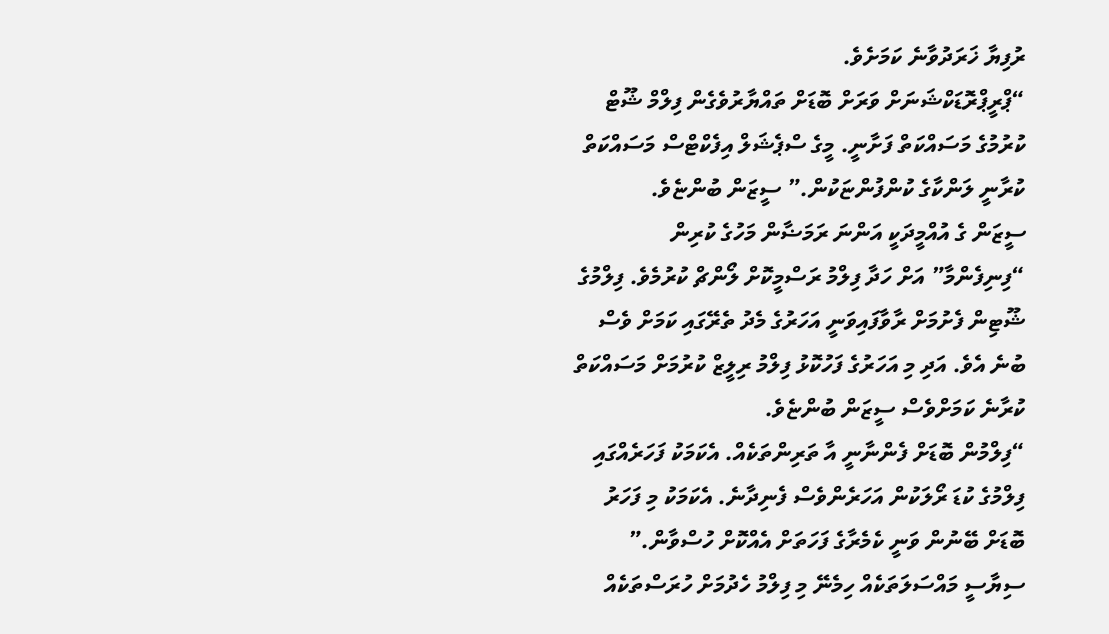ރުފިޔާ ޚަރަދުވާނެ ކަމަށެވެ.
“ޕްރީޕްރޮޑަކްޝަނަށް ވަރަށް ބޮޑަށް ތައްޔާރުވެގެން ފިލްމް ޝޫޓް ކުރުމުގެ މަސައްކަތް ފަށާނީ. މީގެ ސްޕެޝަލް އިފެކްޓްސް މަސައްކަތް ކުރާނީ ލަންކާގެ ކުންފުންޏަކުން.” ސީޒަން ބުންޏެވެ.
ސީޒަން ގެ އުއްމީދަކީ އަންނަ ރަމަޟާން މަހުގެ ކުރިން “ފިނިފެންމާ” އަށް ހަދާ ފިލްމު ރަސްމީކޮށް ލޯންޗް ކުރުމެވެ. ފިލްމުގެ ޝޫޓިން ފެށުމަށް ރާވާފައިވަނީ އަހަރުގެ މެދު ތެރޭގައި ކަމަށް ވެސް ބުނެ އެވެ. އަދި މި އަހަރުގެ ފަހުކޮޅު ފިލްމު ރިލީޒް ކުރުމަށް މަސައްކަތް ކުރާނެ ކަމަށްވެސް ސީޒަން ބުންޏެވެ.
“ފިލްމުން ބޮޑަށް ފެންނާނީ އާ ތަރިންތަކެއް. އެކަމަކު ފަހަރެއްގައި ފިލްމުގެ ކުޑަ ރޯލަކުން އަހަރެންވެސް ފެނިދާނެ. އެކަމަކު މި ފަހަރު ބޮޑަށް ބޭނުން ވަނީ ކެމެރާގެ ފަހަތަށް އެއްކޮށް ހުސްވާން.”
ސިޔާސީ މައްސަލަތަކެއް ހިމެނޭ މި ފިލްމު ހެދުމަށް ހުރަސްތަކެއް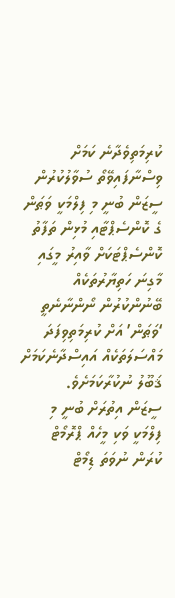ކުރިމަތިވެދާނެ ކަމަށް ވިސްނާފައިވޭތޯ ސުވާލުކުރުން ސީޒަން ބުނީ މި ފިލްމަކީ ވަޠަން ގެ ކޮންސެޕްޓާއި މުޅިން ތަފާތު ކޮންސެޕްޓަކަށް ވާއިރު މީގައި މާގިނަ ހަތިޔާރުތަކެއް ބޭނުންކުރުން ނޯންނާނެތީ ‘ވަޠަން’ އަށް ކުރިމަތިވިފަދަ މައްސަލަތަކެއް އައިސްދާނެކަމަށް ޤަބޫލު ނުކުރާކަމަށެވެ.
ސީޒަން އިތުރަށް ބުނީ މި ފިލްމަކީ ވަކި މީހެއް ޕްރޮމޯޓް ކުރަން ނުވަތަ ޑިމޯޓް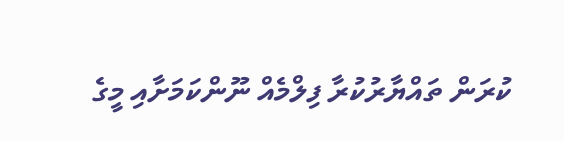ކުރަން ތައްޔާރުކުރާ ފިލްމެއް ނޫންކަމަށާއި މީގެ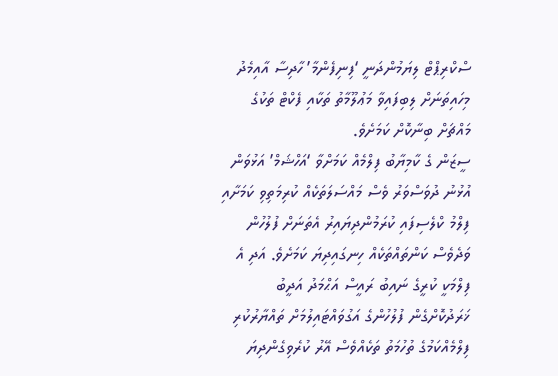ސްކްރިޕްޓް ލިޔަމުންދަނީ ‘ފިނިފެންމާ’ ހާދިސާ އާއިމެދު މިހައިތަނަށް ލިބިފައިވާ މަޢުލޫމާތު ތަކާއި ފެކްޓް ތަކުގެ މައްޗަށް ބިނާކޮށް ކަމަށެވެ.
ސީޒަން ގެ ކާމިޔާބު ފިލްމެއް ކަމަށްވާ ‘އަހްޝަމް’ އަޅުވަން އުޅުނު ދުވަސްވަރު ވެސް މައްސަލަތަކެއް ކުރިމަތިވި ކަމަށާއި ފިލްމު ކްލެސިފައި ކުރަމުންދިޔައިރު އެތަނަށް ފުލުހުން ވަދެވެސް ކަންތައްތަކެއް ހިނގައިދިޔަ ކަމަށެވެ. އަދި އެ ފިލްމަކީ ކުރީގެ ނައިބު ރައީސް އަޙްމަދު އަދީބު ޚަރަދުކޮށްގެން ފުލުހުންގެ އަގުވައްޓައިލުމަށް ތައްޔާރުކުރި ފިލްމެއްކަމުގެ ތުހުމަތު ތަކެއްވެސް އޭރު ކުރެވިގެންދިޔަ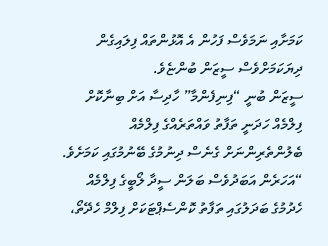ކަމަށާއި ނަމަވެސް ފަހުން އެ އޮޅުންތައް ފިލައިގެން ދިޔަކަމަށްވެސް ސީޒަން ބުންޏެވެ.
ސީޒަން ބުނީ “ފިނިފެންމާ” ހާދިސާ އަށް ބިނާކޮށް ފިލްމެއް ހަދަނީ ތަފާތު ވައްތަރެއްގެ ފިލްމެއް ބެލުންތެރިންނަށް ގެނެސް ދިނުމުގެ ބޭނުމުގައި ކަމަށެވެ.
“އަހަރެން އަބަދުވެސް ބަލަން ސީދާ ލޯބީގެ ފިލްމެއް ހެދުމުގެ ބަދަލުގައި ތަފާތު ކޮންސެޕްޓަކަށް ފިލްމް ހެދޭތޯ،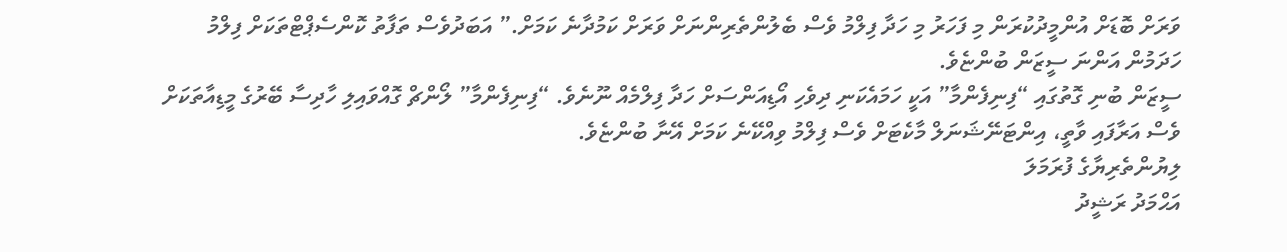ވަރަށް ބޮޑަށް އުންމީދުކުރަން މި ފަހަރު މި ހަދާ ފިލްމު ވެސް ބެލުންތެރިންނަށް ވަރަށް ކަމުދާނެ ކަމަށް.” އަބަދުވެސް ތަފާތު ކޮންސެޕްޓްތަކަށް ފިލްމު ހަދަމުން އަންނަ ސީޒަން ބުންޏެވެ.
ސީޒަން ބުނި ގޮތުގައި “ފިނިފެންމާ” އަކީ ހަމައެކަނި ދިވެހި އޯޑިއަންސަށް ހަދާ ފިލްމެއް ނޫނެވެ. “ފިނިފެންމާ” ލޯންޗް ގޮއްވައިލި ހާދިސާ ބޭރުގެ މީޑިއާތަކަށް ވެސް އަރާފައި ވާތީ، އިންޓަނޭޝަނަލް މާކެޓަށް ވެސް ފިލްމު ވިއްކޭނެ ކަމަށް އޭނާ ބުންޏެވެ.
ލިޔުންތެރިޔާގެ ފުރަމަލަ
އަޙްމަދު ރަޝީދު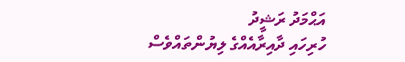އަޙްމަދު ރަޝީދު
ހުރިހައި ދާއިރާއެއްގެ ލިޔުންތައްވެސް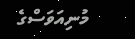މުނިއަވަސްގެ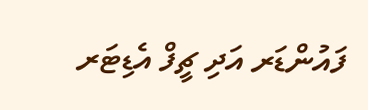ފައުންޑަރ އަދި ޗީފް އެޑިޓަރ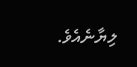ލިޔާނެއެވެ.